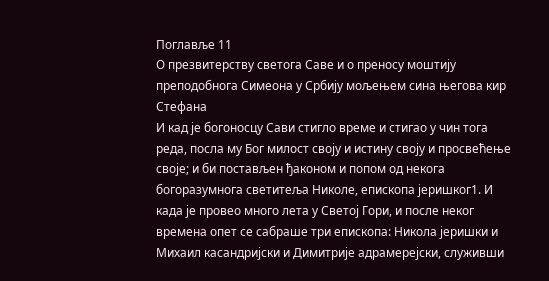Поглавље 11
О презвитерству светога Саве и о преносу моштију преподобнога Симеона у Србију мољењем сина његова кир Стефана
И кад је богоносцу Сави стигло време и стигао у чин тога реда, посла му Бог милост своју и истину своју и просвећење своје; и би постављен ђаконом и попом од некога богоразумнога светитеља Николе, епископа јеришког1. И када је провео много лета у Светој Гори, и после неког времена опет се сабраше три епископа: Никола јеришки и Михаил касандријски и Димитрије адрамерејски, служивши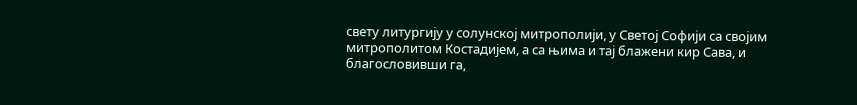свету литургију у солунској митрополији, у Светој Софији са својим митрополитом Костадијем, а са њима и тај блажени кир Сава, и благословивши га,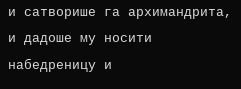и сатворише га архимандрита, и дадоше му носити набедреницу и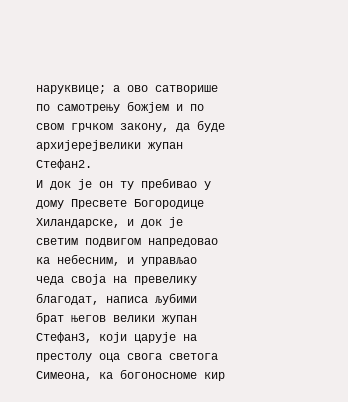наруквице; а ово сатворише по самотрењу божјем и по свом грчком закону, да буде архијерејвелики жупан Стефан2.
И док је он ту пребивао у дому Пресвете Богородице Хиландарске, и док је светим подвигом напредовао ка небесним, и управљао чеда своја на превелику благодат, написа љубими брат његов велики жупан Стефан3, који царује на престолу оца свога светога Симеона, ка богоносноме кир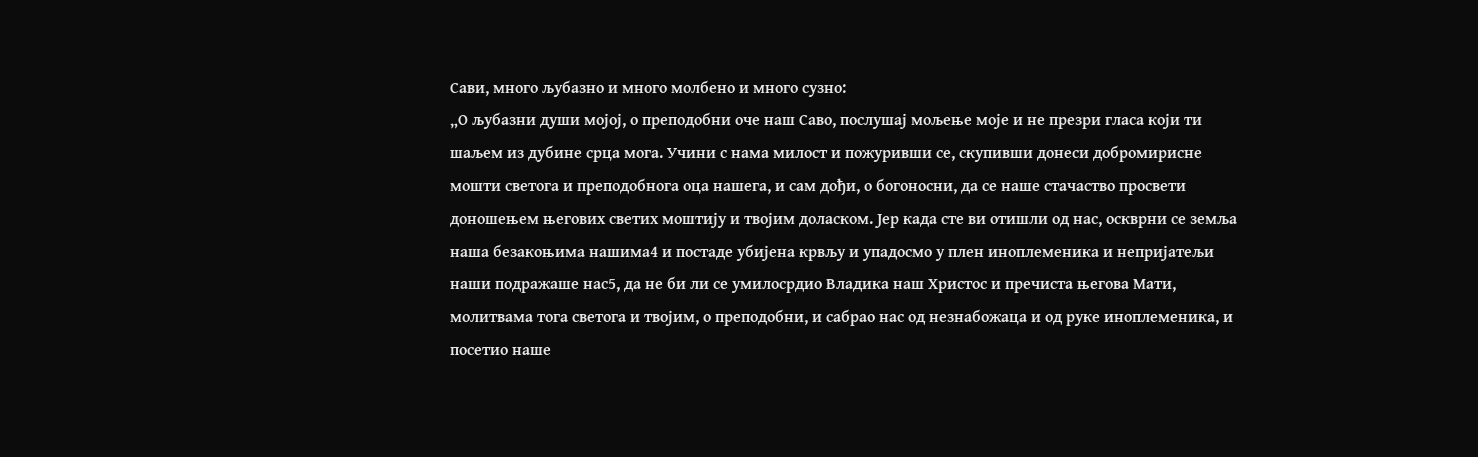Сави, много љубазно и много молбено и много сузно:
„О љубазни души мојој, о преподобни оче наш Саво, послушај мољење моје и не презри гласа који ти шаљем из дубине срца мога. Учини с нама милост и пожуривши се, скупивши донеси добромирисне мошти светога и преподобнога оца нашега, и сам дођи, о богоносни, да се наше стачаство просвети доношењем његових светих моштију и твојим доласком. Јер када сте ви отишли од нас, оскврни се земља наша безакоњима нашима4 и постаде убијена крвљу и упадосмо у плен иноплеменика и непријатељи наши подражаше нас5, да не би ли се умилосрдио Владика наш Христос и пречиста његова Мати, молитвама тога светога и твојим, о преподобни, и сабрао нас од незнабожаца и од руке иноплеменика, и посетио наше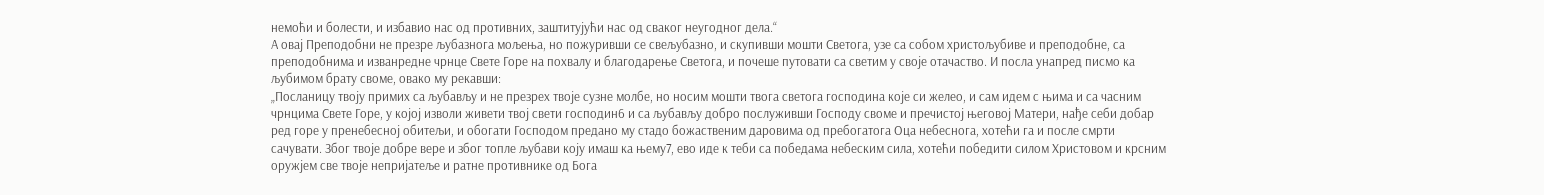немоћи и болести, и избавио нас од противних, заштитујући нас од сваког неугодног дела.“
А овај Преподобни не презре љубазнога мољења, но пожуривши се свељубазно, и скупивши мошти Светога, узе са собом христољубиве и преподобне, са преподобнима и изванредне чрнце Свете Горе на похвалу и благодарење Светога, и почеше путовати са светим у своје отачаство. И посла унапред писмо ка љубимом брату своме, овако му рекавши:
„Посланицу твоју примих са љубављу и не презрех твоје сузне молбе, но носим мошти твога светога господина које си желео, и сам идем с њима и са часним чрнцима Свете Горе, у којој изволи живети твој свети господин6 и са љубављу добро послуживши Господу своме и пречистој његовој Матери, нађе себи добар ред горе у пренебесној обитељи, и обогати Господом предано му стадо божаственим даровима од пребогатога Оца небеснога, хотећи га и после смрти сачувати. Због твоје добре вере и због топле љубави коју имаш ка њему7, ево иде к теби са победама небеским сила, хотећи победити силом Христовом и крсним оружјем све твоје непријатеље и ратне противнике од Бога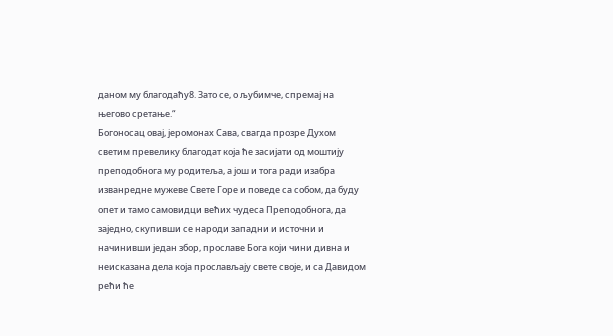даном му благодаћу8. Зато се, о љубимче, спремај на његово сретање.“
Богоносац овај, јеромонах Сава, свагда прозре Духом светим превелику благодат која ће засијати од моштију преподобнога му родитеља, а још и тога ради изабра изванредне мужеве Свете Горе и поведе са собом, да буду опет и тамо самовидци већих чудеса Преподобнога, да заједно, скупивши се народи западни и источни и начинивши један збор, прославе Бога који чини дивна и неисказана дела која прослављају свете своје, и са Давидом рећи ће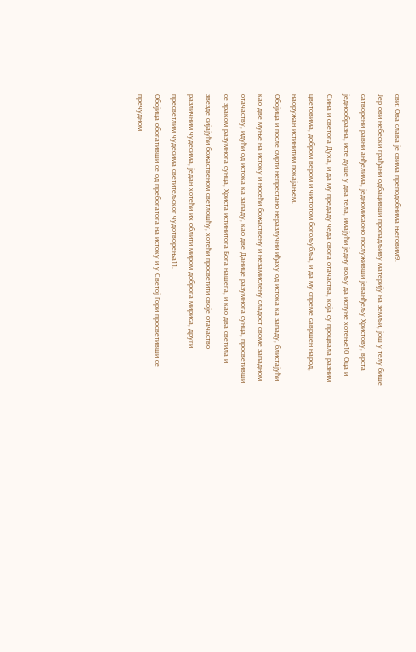сви: Ова слава је свима преподобнима његовим9.
Јер ови небески грађани одбацивши пропадљиву материју на земљи, још у телу бише сатворени равни анђелима, једномисаоно послуживши јеванђељу Христову, врста једнообразна, исте душе у два тела, имајући једну вољу да испуне хотење10 Оца и Сина и светога Духа, и да му предаду чеда свога отачаства, која су процвала разним цветовима, добром вером и чистотом богољубља, и да му спреме савршен народ, наоружан истинитим покајањем.
Обојица и после смрти непрестано неразлучни иђаху од истока ка западу, блистајући као две муње на истоку и носећи божаствену и незамислену сладост своме западном отачаству, идући од истока ка западу, као две Данице разумнога сунца, просветивши се зраком разумнога сунца, Христа истинитога Бога нашега, и као два светила и звезде сијајући божаственом светлошћу, хотећи просветити своје отачаство различним чудесима, један хотећи их облити миром доброга мириса, други пресветлим чудесима светитељског чудотворења11.
Обојица обогативши се од пребогатога на истоку и у Светој Гори просветивши се пречудном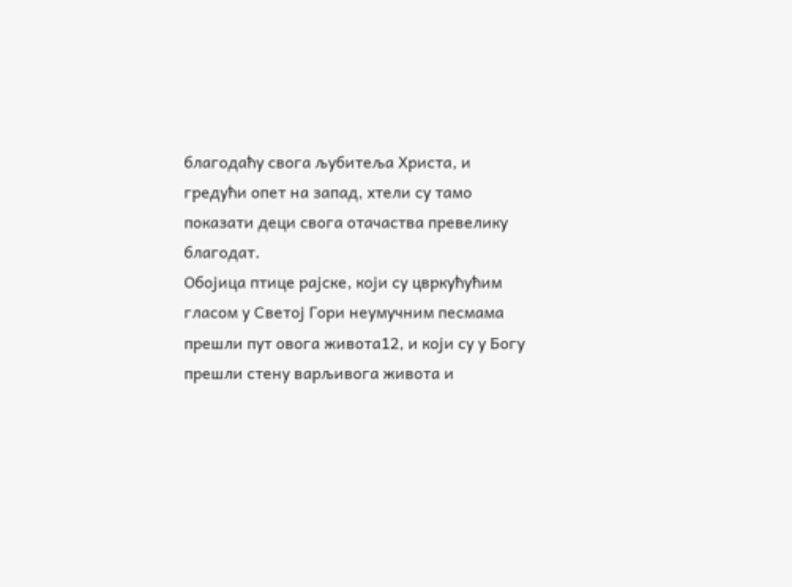благодаћу свога љубитеља Христа, и гредући опет на запад, хтели су тамо показати деци свога отачаства превелику благодат.
Обојица птице рајске, који су цвркућућим гласом у Светој Гори неумучним песмама прешли пут овога живота12, и који су у Богу прешли стену варљивога живота и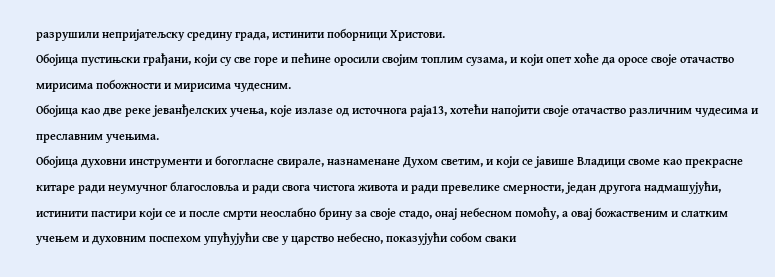разрушили непријатељску средину града, истинити поборници Христови.
Обојица пустињски грађани, који су све горе и пећине оросили својим топлим сузама, и који опет хоће да оросе своје отачаство мирисима побожности и мирисима чудесним.
Обојица као две реке јеванђелских учења, које излазе од источнога раја13, хотећи напојити своје отачаство различним чудесима и преславним учењима.
Обојица духовни инструменти и богогласне свирале, назнаменане Духом светим, и који се јавише Владици своме као прекрасне китаре ради неумучног благословља и ради свога чистога живота и ради превелике смерности, један другога надмашујући, истинити пастири који се и после смрти неослабно брину за своје стадо, онај небесном помоћу, а овај божаственим и слатким учењем и духовним поспехом упућујући све у царство небесно, показујући собом сваки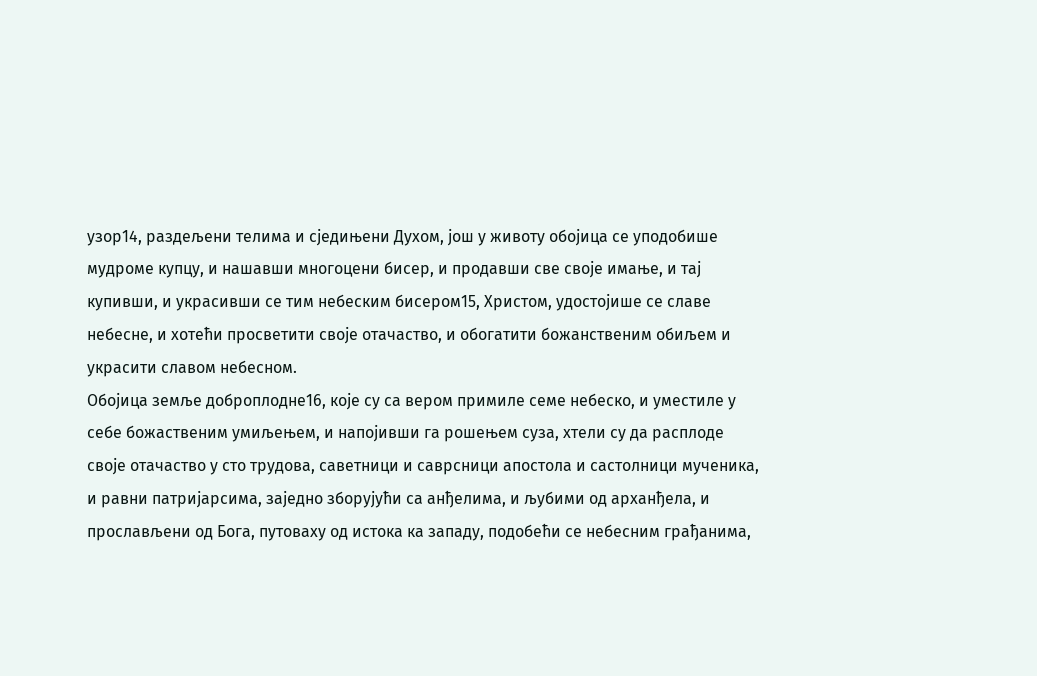узор14, раздељени телима и сједињени Духом, још у животу обојица се уподобише мудроме купцу, и нашавши многоцени бисер, и продавши све своје имање, и тај купивши, и украсивши се тим небеским бисером15, Христом, удостојише се славе небесне, и хотећи просветити своје отачаство, и обогатити божанственим обиљем и украсити славом небесном.
Обојица земље доброплодне16, које су са вером примиле семе небеско, и уместиле у себе божаственим умиљењем, и напојивши га рошењем суза, хтели су да расплоде своје отачаство у сто трудова, саветници и саврсници апостола и састолници мученика, и равни патријарсима, заједно зборујући са анђелима, и љубими од арханђела, и прослављени од Бога, путоваху од истока ка западу, подобећи се небесним грађанима,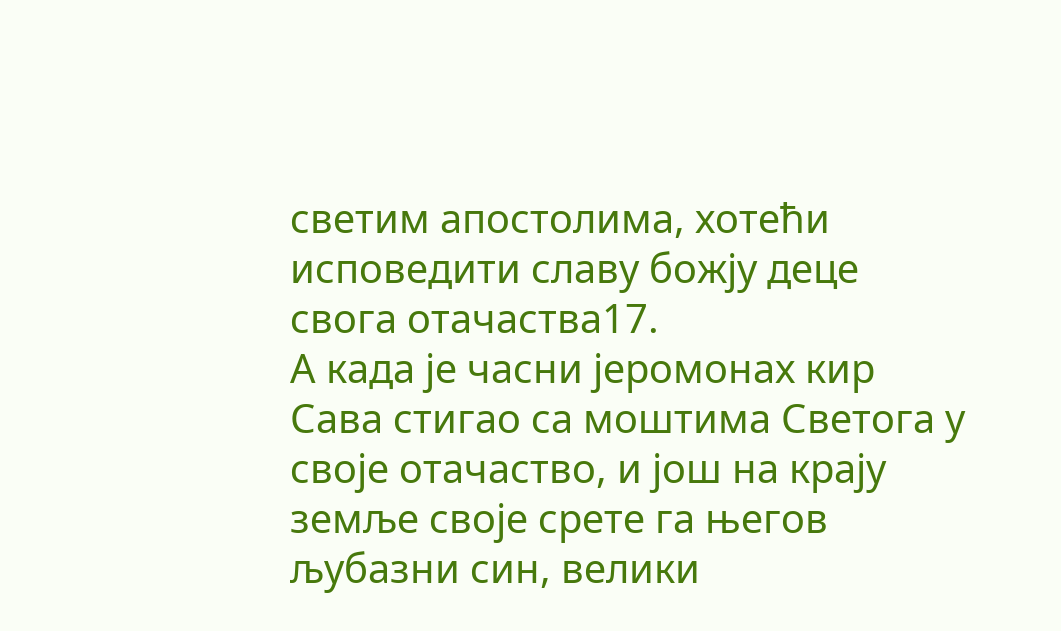светим апостолима, хотећи исповедити славу божју деце свога отачаства17.
А када је часни јеромонах кир Сава стигао са моштима Светога у своје отачаство, и још на крају земље своје срете га његов љубазни син, велики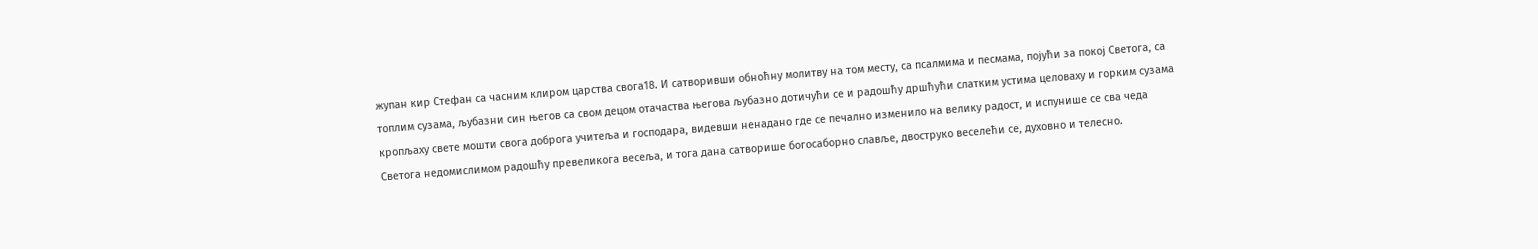жупан кир Стефан са часним клиром царства свога18. И сатворивши обноћну молитву на том месту, са псалмима и песмама, појући за покој Светога, са топлим сузама, љубазни син његов са свом децом отачаства његова љубазно дотичући се и радошћу дршћући слатким устима целоваху и горким сузама кропљаху свете мошти свога доброга учитеља и господара, видевши ненадано где се печално изменило на велику радост, и испунише се сва чеда Светога недомислимом радошћу превеликога весеља, и тога дана сатворише богосаборно славље, двоструко веселећи се, духовно и телесно.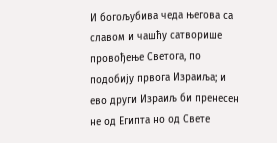И богољубива чеда његова са славом и чашћу сатворише провођење Светога, по подобију првога Израиља; и ево други Израиљ би пренесен не од Египта но од Свете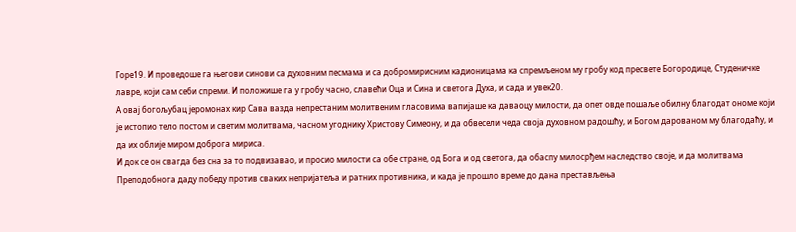Горе19. И проведоше га његови синови са духовним песмама и са добромирисним кадионицама ка спремљеном му гробу код пресвете Богородице, Студеничке лавре, који сам себи спреми. И положише га у гробу часно, славећи Оца и Сина и светога Духа, и сада и увек20.
А овај богољубац јеромонах кир Сава вазда непрестаним молитвеним гласовима вапијаше ка даваоцу милости, да опет овде пошаље обилну благодат ономе који је истопио тело постом и светим молитвама, часном угоднику Христову Симеону, и да обвесели чеда своја духовном радошћу, и Богом дарованом му благодаћу, и да их облије миром доброга мириса.
И док се он свагда без сна за то подвизавао, и просио милости са обе стране, од Бога и од светога, да обаспу милосрђем наследство своје, и да молитвама Преподобнога даду победу против сваких непријатеља и ратних противника, и када је прошло време до дана престављења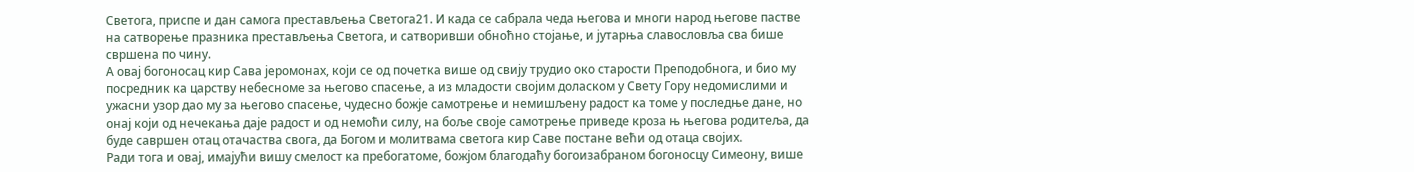Светога, приспе и дан самога престављења Светога21. И када се сабрала чеда његова и многи народ његове пастве на сатворење празника престављења Светога, и сатворивши обноћно стојање, и јутарња славословља сва бише свршена по чину.
А овај богоносац кир Сава јеромонах, који се од почетка више од свију трудио око старости Преподобнога, и био му посредник ка царству небесноме за његово спасење, а из младости својим доласком у Свету Гору недомислими и ужасни узор дао му за његово спасење, чудесно божје самотрење и немишљену радост ка томе у последње дане, но онај који од нечекања даје радост и од немоћи силу, на боље своје самотрење приведе кроза њ његова родитеља, да буде савршен отац отачаства свога, да Богом и молитвама светога кир Саве постане већи од отаца својих.
Ради тога и овај, имајући вишу смелост ка пребогатоме, божјом благодаћу богоизабраном богоносцу Симеону, више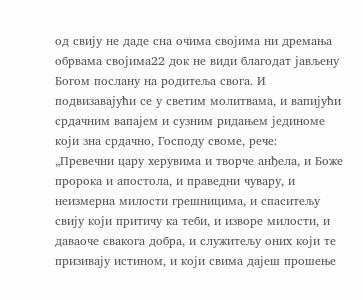од свију не даде сна очима својима ни дремања обрвама својима22 док не види благодат јављену Богом послану на родитеља свога. И подвизавајући се у светим молитвама, и вапијући срдачним вапајем и сузним ридањем јединоме који зна срдачно, Господу своме, рече:
„Превечни цару херувима и творче анђела, и Боже пророка и апостола, и праведни чувару, и неизмерна милости грешницима, и спаситељу свију који притичу ка теби, и изворе милости, и даваоче свакога добра, и служитељу оних који те призивају истином, и који свима дајеш прошење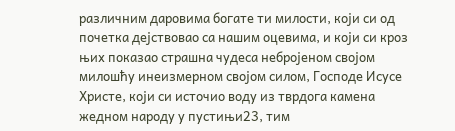различним даровима богате ти милости, који си од почетка дејствовао са нашим оцевима, и који си кроз њих показао страшна чудеса небројеном својом милошћу инеизмерном својом силом, Господе Исусе Христе, који си источио воду из тврдога камена жедном народу у пустињи23, тим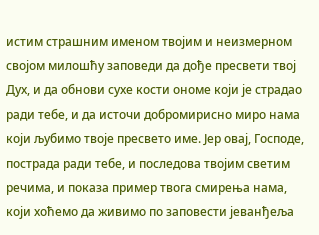истим страшним именом твојим и неизмерном својом милошћу заповеди да дође пресвети твој Дух, и да обнови сухе кости ономе који је страдао ради тебе, и да источи добромирисно миро нама који љубимо твоје пресвето име. Јер овај, Господе, пострада ради тебе, и последова твојим светим речима, и показа пример твога смирења нама, који хоћемо да живимо по заповести јеванђеља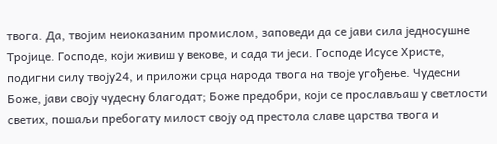твога. Да, твојим неиоказаним промислом, заповеди да се јави сила једносушне Тројице. Господе, који живиш у векове, и сада ти јеси. Господе Исусе Христе, подигни силу твоју24, и приложи срца народа твога на твоје угођење. Чудесни Боже, јави своју чудесну благодат; Боже предобри, који се прослављаш у светлости светих, пошаљи пребогату милост своју од престола славе царства твога и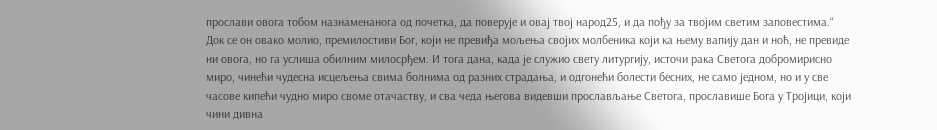прослави овога тобом назнаменанога од почетка, да поверује и овај твој народ25, и да пођу за твојим светим заповестима.“
Док се он овако молио, премилостиви Бог, који не превиђа мољења својих молбеника који ка њему вапију дан и ноћ, не превиде ни овога, но га услиша обилним милосрђем. И тога дана, када је служио свету литургију, источи рака Светога добромирисно миро, чинећи чудесна исцељења свима болнима од разних страдања, и одгонећи болести бесних, не само једном, но и у све часове кипећи чудно миро своме отачаству, и сва чеда његова видевши прослављање Светога, прославише Бога у Тројици, који чини дивна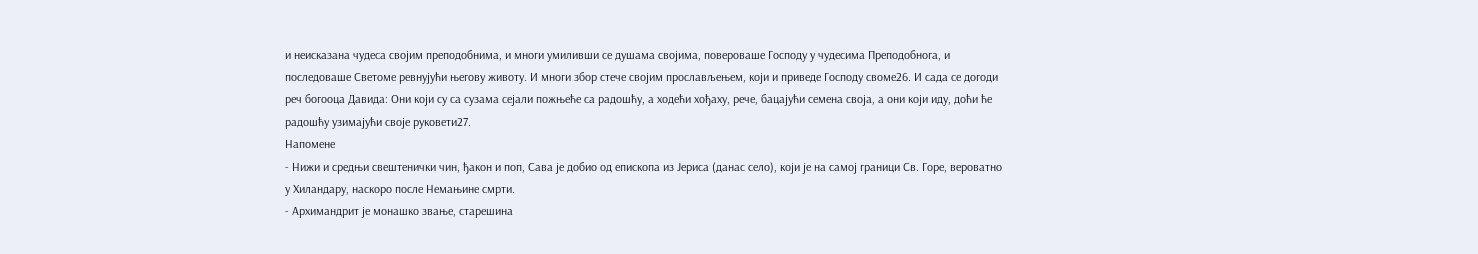и неисказана чудеса својим преподобнима, и многи умиливши се душама својима, повероваше Господу у чудесима Преподобнога, и последоваше Светоме ревнујући његову животу. И многи збор стече својим прослављењем, који и приведе Господу своме26. И сада се догоди реч богооца Давида: Они који су са сузама сејали пожњеће са радошћу, а ходећи хођаху, рече, бацајући семена своја, а они који иду, доћи ће радошћу узимајући своје руковети27.
Напомене
- Нижи и средњи свештенички чин, ђакон и поп, Сава је добио од епископа из Јериса (данас село), који је на самој граници Св. Горе, вероватно у Хиландару, наскоро после Немањине смрти.
- Архимандрит је монашко звање, старешина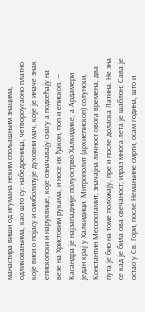манастира виши од игумана неким спољашњим знацима, одликовањима, као што су: набедреница, четвороугаоно платно које виси о појасу и симболизује духовни мач, које је иначе знак епископски и наруквице, које означавају снагу а подсећају на везе на Христовим рукама, и носе их ђакон, поп и епископ. — Касандра је најзападније полуострво Халкидике, а Ардамери један крај у Халкидици. Митрополит (архиепископ) солунски, Константин Месопотамит, значајна личност овога времена, два пута је био на томе положају, пре и после доласка Латина. Не зна се кад је била ова свечаност; израз многа лета је шаблон; Сава је остао у Св. Гори, после Немањине смрти, осам година, што и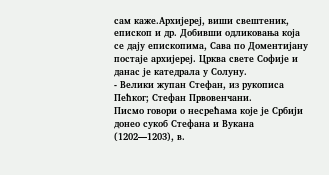сам каже.Архијереј, виши свештеник, епископ и др. Добивши одликовања која се дају епископима, Сава по Доментијану постаје архијереј. Црква свете Софије и данас је катедрала у Солуну.
- Велики жупан Стефан, из рукописа Пећког; Стефан Првовенчани.
Писмо говори о несрећама које је Србији донео сукоб Стефана и Вукана (1202—1203), в.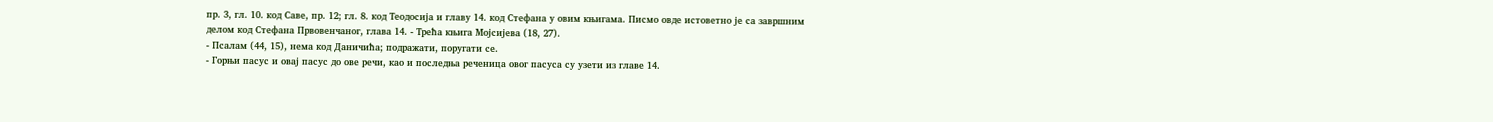пр. 3, гл. 10. код Саве, пр. 12; гл. 8. код Теодосија и главу 14. код Стефана у овим књигама. Писмо овде истоветно је са завршним делом код Стефана Првовенчаног, глава 14. - Трећа књига Мојсијева (18, 27).
- Псалам (44, 15), нема код Даничића; подражати, поругати се.
- Горњи пасус и овај пасус до ове речи, као и последња реченица овог пасуса су узети из главе 14.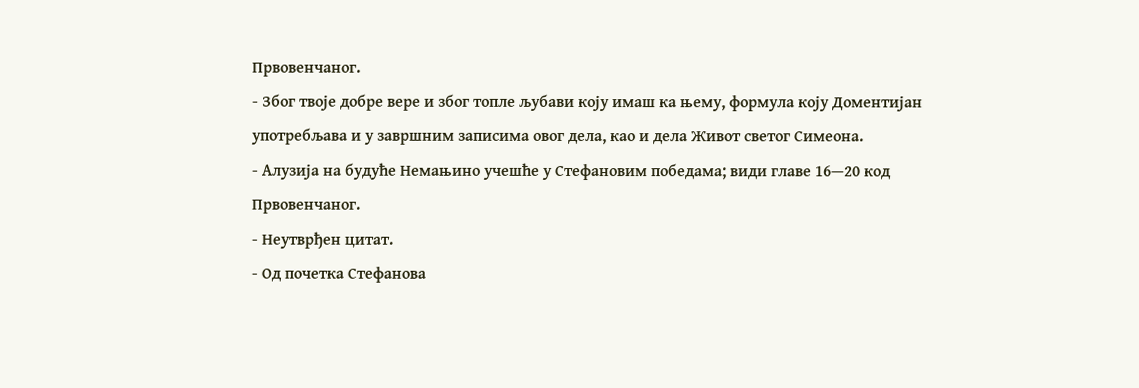Првовенчаног.
- Због твоје добре вере и због топле љубави коју имаш ка њему, формула коју Доментијан употребљава и у завршним записима овог дела, као и дела Живот светог Симеона.
- Алузија на будуће Немањино учешће у Стефановим победама; види главе 16—20 код Првовенчаног.
- Неутврђен цитат.
- Од почетка Стефанова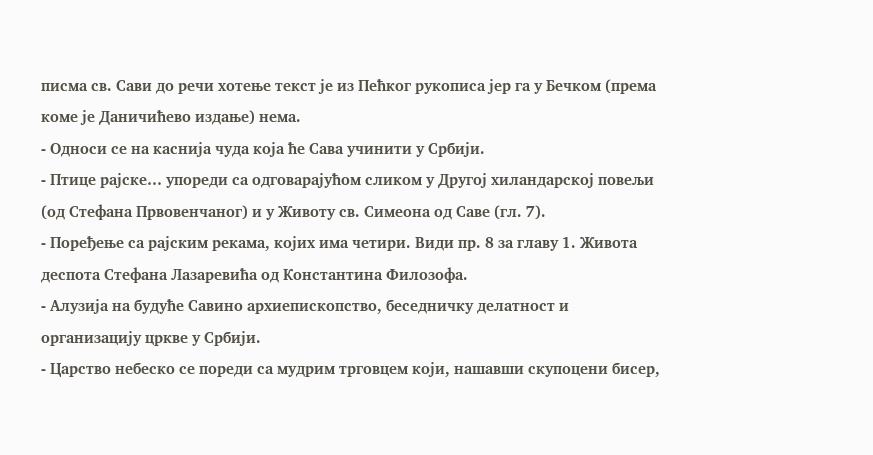писма св. Сави до речи хотење текст је из Пећког рукописа јер га у Бечком (према коме је Даничићево издање) нема.
- Односи се на каснија чуда која ће Сава учинити у Србији.
- Птице рајске… упореди са одговарајућом сликом у Другој хиландарској повељи (од Стефана Првовенчаног) и у Животу св. Симеона од Саве (гл. 7).
- Поређење са рајским рекама, којих има четири. Види пр. 8 за главу 1. Живота деспота Стефана Лазаревића од Константина Филозофа.
- Алузија на будуће Савино архиепископство, беседничку делатност и организацију цркве у Србији.
- Царство небеско се пореди са мудрим трговцем који, нашавши скупоцени бисер,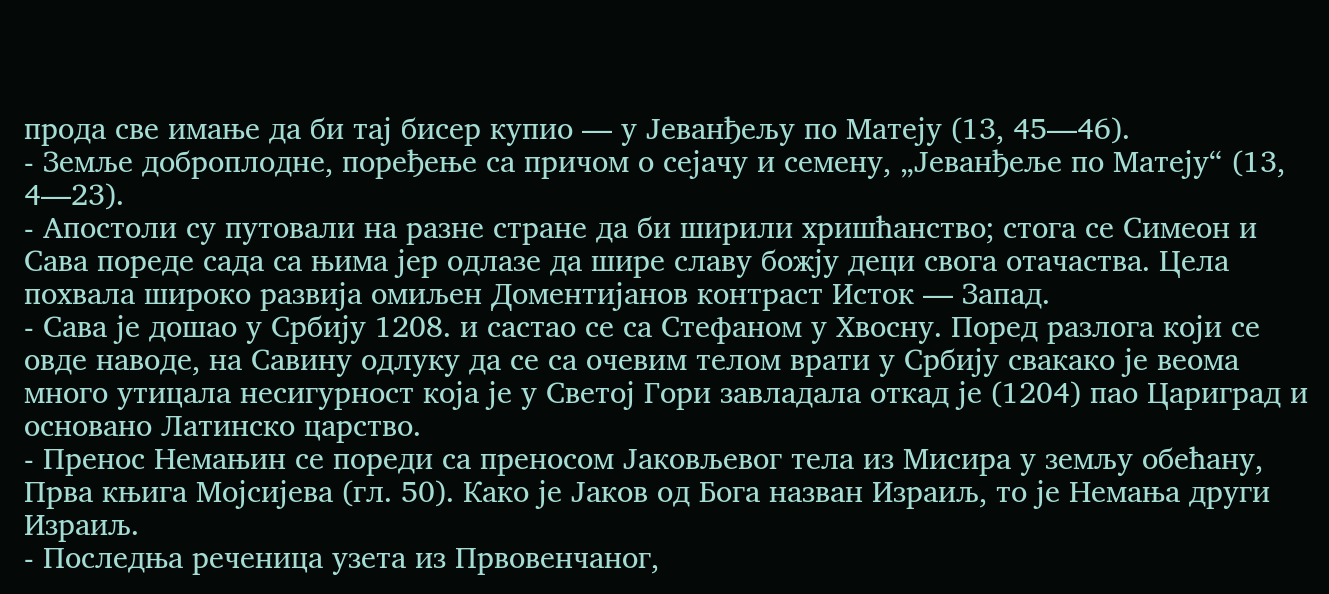прода све имање да би тај бисер купио — у Јеванђељу по Матеју (13, 45—46).
- Земље доброплодне, поређење са причом о сејачу и семену, „Јеванђеље по Матеју“ (13, 4—23).
- Апостоли су путовали на разне стране да би ширили хришћанство; стога се Симеон и Сава пореде сада са њима јер одлазе да шире славу божју деци свога отачаства. Цела похвала широко развија омиљен Доментијанов контраст Исток — Запад.
- Сава је дошао у Србију 1208. и састао се са Стефаном у Хвосну. Поред разлога који се овде наводе, на Савину одлуку да се са очевим телом врати у Србију свакако је веома много утицала несигурност која је у Светој Гори завладала откад је (1204) пао Цариград и основано Латинско царство.
- Пренос Немањин се пореди са преносом Јаковљевог тела из Мисира у земљу обећану, Прва књига Мојсијева (гл. 50). Како је Јаков од Бога назван Израиљ, то је Немања други Израиљ.
- Последња реченица узета из Првовенчаног,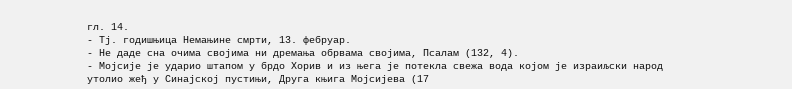гл. 14.
- Тј. годишњица Немањине смрти, 13. фебруар.
- Не даде сна очима својима ни дремања обрвама својима, Псалам (132, 4).
- Мојсије је ударио штапом у брдо Хорив и из њега је потекла свежа вода којом је израиљски народ утолио жеђ у Синајској пустињи, Друга књига Мојсијева (17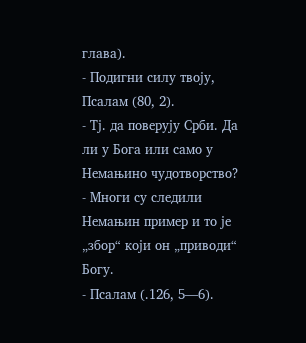глава).
- Подигни силу твоју, Псалам (80, 2).
- Тј. да поверују Срби. Да ли у Бога или само у Немањино чудотворство?
- Многи су следили Немањин пример и то је „збор“ који он „приводи“ Богу.
- Псалам (.126, 5—6).